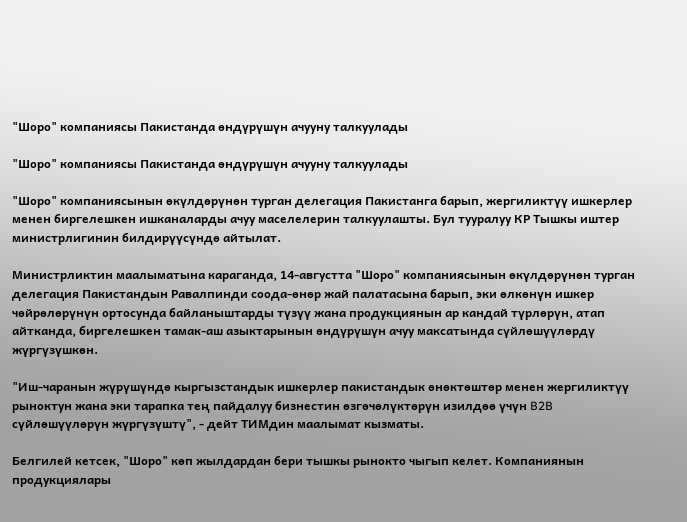"Шоро" компаниясы Пакистанда өндүрүшүн ачууну талкуулады

"Шоро" компаниясы Пакистанда өндүрүшүн ачууну талкуулады

"Шоро" компаниясынын өкүлдөрүнөн турган делегация Пакистанга барып, жергиликтүү ишкерлер менен биргелешкен ишканаларды ачуу маселелерин талкуулашты. Бул тууралуу КР Тышкы иштер министрлигинин билдирүүсүндө айтылат.

Министрликтин маалыматына караганда, 14-августта "Шоро" компаниясынын өкүлдөрүнөн турган делегация Пакистандын Равалпинди соода-өнөр жай палатасына барып, эки өлкөнүн ишкер чөйрөлөрүнүн ортосунда байланыштарды түзүү жана продукциянын ар кандай түрлөрүн, атап айтканда, биргелешкен тамак-аш азыктарынын өндүрүшүн ачуу максатында сүйлөшүүлөрдү жүргүзүшкөн.

"Иш-чаранын жүрүшүндө кыргызстандык ишкерлер пакистандык өнөктөштөр менен жергиликтүү рыноктун жана эки тарапка тең пайдалуу бизнестин өзгөчөлүктөрүн изилдөө үчүн B2B сүйлөшүүлөрүн жүргүзүштү", - дейт ТИМдин маалымат кызматы.

Белгилей кетсек, "Шоро" көп жылдардан бери тышкы рынокто чыгып келет. Компаниянын продукциялары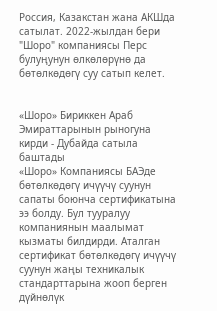Россия, Казакстан жана АКШда сатылат. 2022-жылдан бери "Шоро" компаниясы Перс булуңунун өлкөлөрүнө да бөтөлкөдөгү суу сатып келет.


«Шоро» Бириккен Араб Эмираттарынын рыногуна кирди - Дубайда сатыла баштады
«Шоро» Компаниясы БАЭде бөтөлкөдөгү ичүүчү суунун сапаты боюнча сертификатына ээ болду. Бул тууралуу компаниянын маалымат кызматы билдирди. Аталган сертификат бөтөлкөдөгү ичүүчү суунун жаңы техникалык стандарттарына жооп берген дүйнөлүк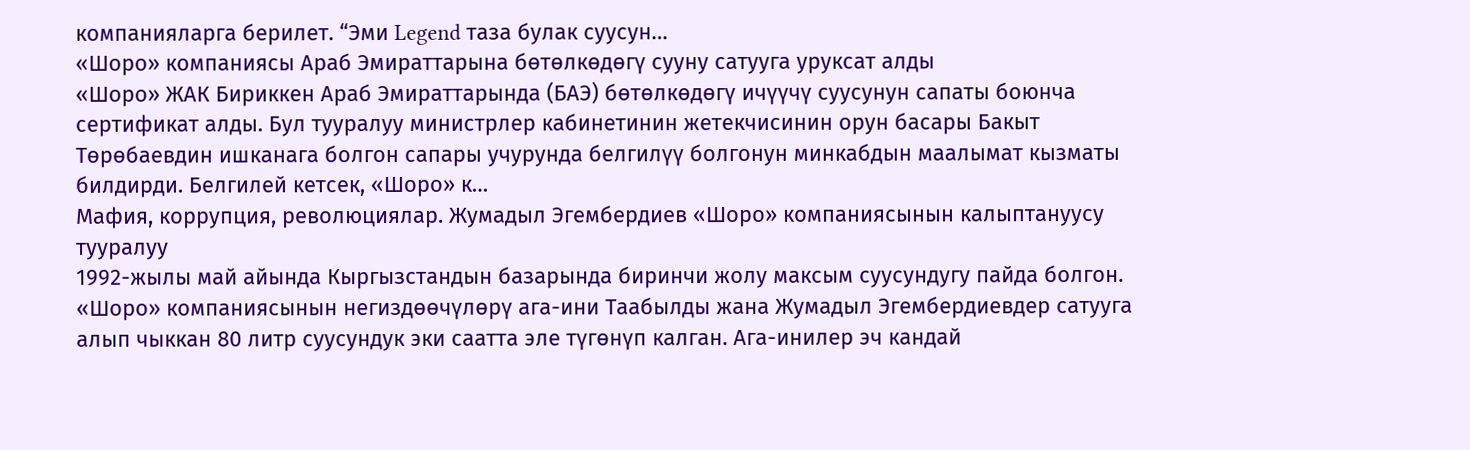компанияларга берилет. “Эми Legend таза булак суусун…
«Шоро» компаниясы Араб Эмираттарына бөтөлкөдөгү сууну сатууга уруксат алды
«Шоро» ЖАК Бириккен Араб Эмираттарында (БАЭ) бөтөлкөдөгү ичүүчү суусунун сапаты боюнча сертификат алды. Бул тууралуу министрлер кабинетинин жетекчисинин орун басары Бакыт Төрөбаевдин ишканага болгон сапары учурунда белгилүү болгонун минкабдын маалымат кызматы билдирди. Белгилей кетсек, «Шоро» к…
Мафия, коррупция, революциялар. Жумадыл Эгембердиев «Шоро» компаниясынын калыптануусу тууралуу
1992-жылы май айында Кыргызстандын базарында биринчи жолу максым суусундугу пайда болгон. «Шоро» компаниясынын негиздөөчүлөрү ага-ини Таабылды жана Жумадыл Эгембердиевдер сатууга алып чыккан 80 литр суусундук эки саатта эле түгөнүп калган. Ага-инилер эч кандай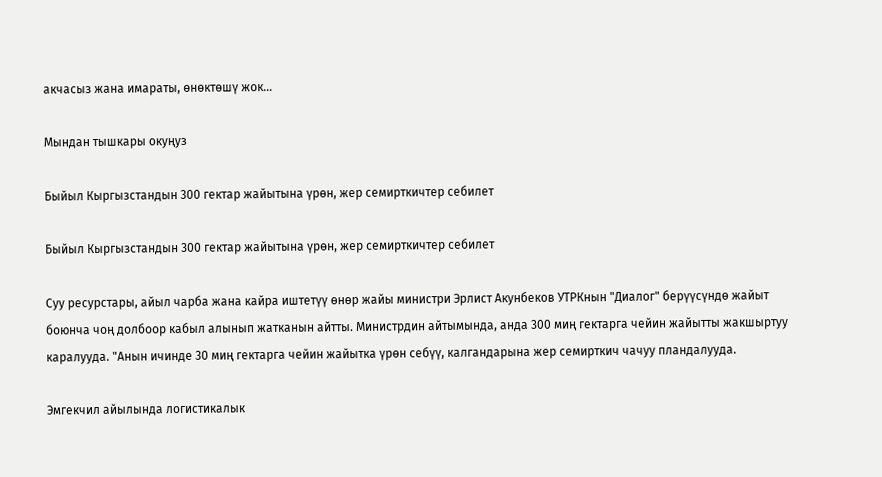акчасыз жана имараты, өнөктөшү жок…

Мындан тышкары окуңуз

Быйыл Кыргызстандын 300 гектар жайытына үрөн, жер семирткичтер себилет

Быйыл Кыргызстандын 300 гектар жайытына үрөн, жер семирткичтер себилет

Суу ресурстары, айыл чарба жана кайра иштетүү өнөр жайы министри Эрлист Акунбеков УТРКнын "Диалог" берүүсүндө жайыт боюнча чоң долбоор кабыл алынып жатканын айтты. Министрдин айтымында, анда 300 миң гектарга чейин жайытты жакшыртуу каралууда. "Анын ичинде 30 миң гектарга чейин жайытка үрөн себүү, калгандарына жер семирткич чачуу пландалууда.

Эмгекчил айылында логистикалык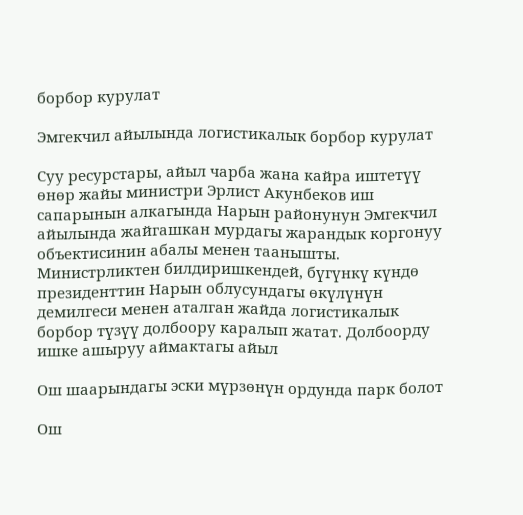борбор курулат

Эмгекчил айылында логистикалык борбор курулат

Суу ресурстары, айыл чарба жана кайра иштетүү өнөр жайы министри Эрлист Акунбеков иш сапарынын алкагында Нарын районунун Эмгекчил айылында жайгашкан мурдагы жарандык коргонуу объектисинин абалы менен таанышты. Министрликтен билдиришкендей, бүгүнкү күндө президенттин Нарын облусундагы өкүлүнүн демилгеси менен аталган жайда логистикалык борбор түзүү долбоору каралып жатат. Долбоорду ишке ашыруу аймактагы айыл

Ош шаарындагы эски мүрзөнүн ордунда парк болот

Ош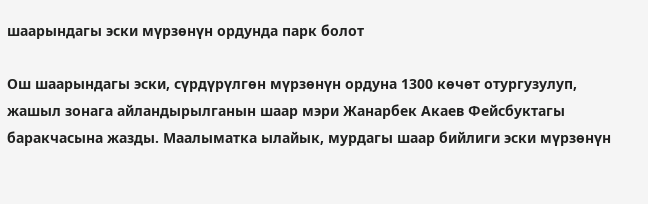шаарындагы эски мүрзөнүн ордунда парк болот

Ош шаарындагы эски, сүрдүрүлгөн мүрзөнүн ордуна 1300 көчөт отургузулуп, жашыл зонага айландырылганын шаар мэри Жанарбек Акаев Фейсбуктагы баракчасына жазды. Маалыматка ылайык, мурдагы шаар бийлиги эски мүрзөнүн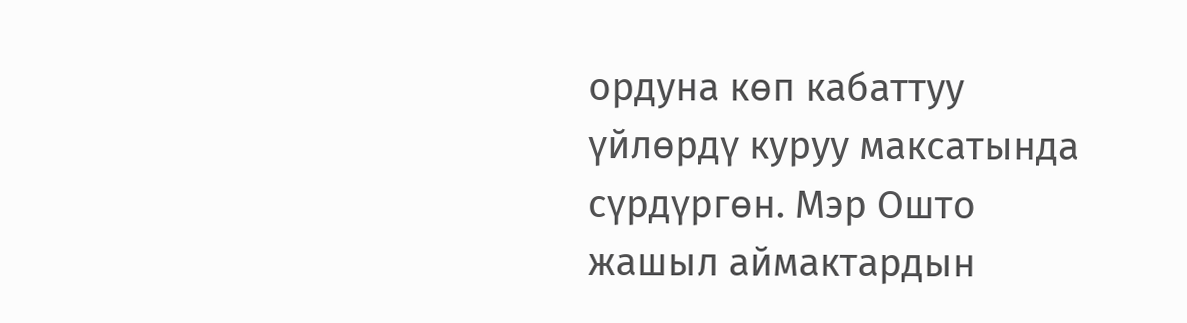ордуна көп кабаттуу үйлөрдү куруу максатында сүрдүргөн. Мэр Ошто жашыл аймактардын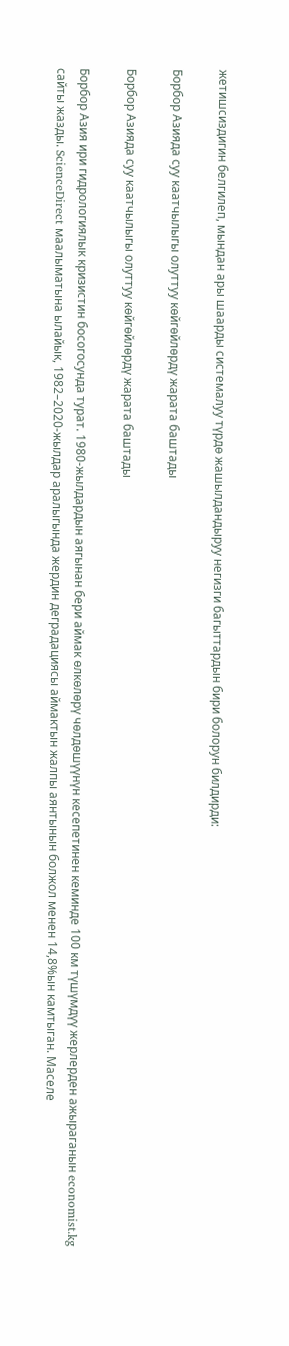жетишсиздигин белгилеп, мындан ары шаарды системалуу түрдө жашылдандыруу негизги багыттардын бири болорун билдирди:

Борбор Азияда суу каатчылыгы олуттуу көйгөйлөрдү жарата баштады

Борбор Азияда суу каатчылыгы олуттуу көйгөйлөрдү жарата баштады

Борбор Азия ири гидрологиялык кризистин босогосунда турат. 1980-жылдардын аягынан бери аймак өлкөлөрү чөлдөшүүнүн кесепетинен кеминде 100 км түшүмдүү жерлерден ажыраганын economist.kg сайты жазды. ScienceDirect маалыматына ылайык, 1982–2020-жылдар аралыгында жердин деградациясы аймактын жалпы аянтынын болжол менен 14,8%ын камтыган. Маселе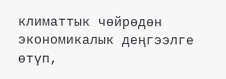климаттык чөйрөдөн экономикалык деңгээлге өтүп,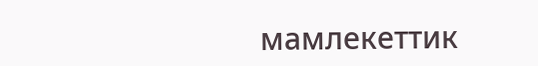мамлекеттик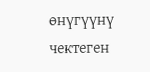өнүгүүнү чектеген